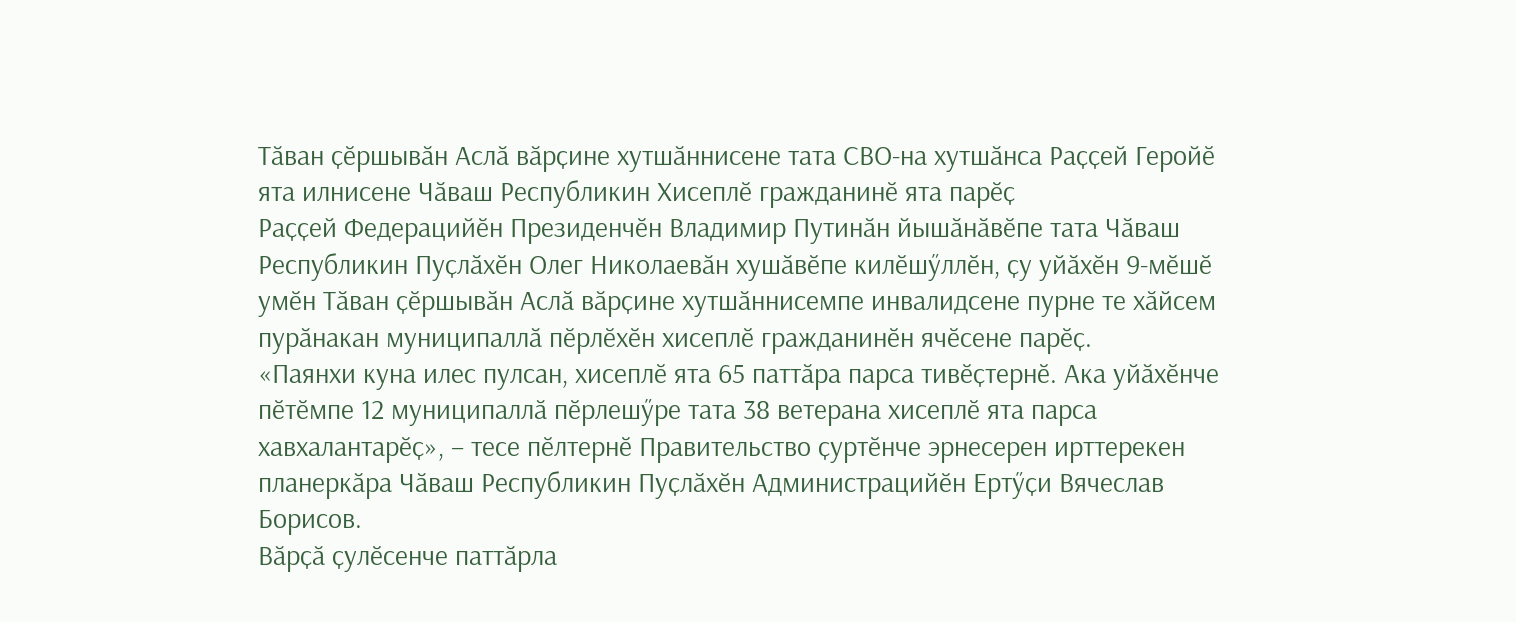Тӑван ҫӗршывӑн Аслӑ вӑрҫине хутшӑннисене тата СВО-на хутшӑнса Раҫҫей Геройӗ ята илнисене Чӑваш Республикин Хисеплӗ гражданинӗ ята парӗҫ
Раҫҫей Федерацийӗн Президенчӗн Владимир Путинӑн йышӑнӑвӗпе тата Чӑваш Республикин Пуҫлӑхӗн Олег Николаевӑн хушӑвӗпе килӗшӳллӗн, ҫу уйӑхӗн 9-мӗшӗ умӗн Тӑван ҫӗршывӑн Аслӑ вӑрҫине хутшӑннисемпе инвалидсене пурне те хӑйсем пурӑнакан муниципаллӑ пӗрлӗхӗн хисеплӗ гражданинӗн ячӗсене парӗҫ.
«Паянхи куна илес пулсан, хисеплӗ ята 65 паттӑра парса тивӗҫтернӗ. Ака уйӑхӗнче пӗтӗмпе 12 муниципаллӑ пӗрлешӳре тата 38 ветерана хисеплӗ ята парса хавхалантарӗҫ», – тесе пӗлтернӗ Правительство ҫуртӗнче эрнесерен ирттерекен планеркӑра Чӑваш Республикин Пуҫлӑхӗн Администрацийӗн Ертӳҫи Вячеслав Борисов.
Вӑрҫӑ ҫулӗсенче паттӑрла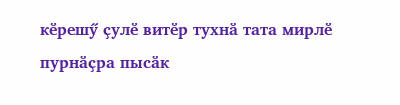кӗрешӳ ҫулӗ витӗр тухнӑ тата мирлӗ пурнӑҫра пысӑк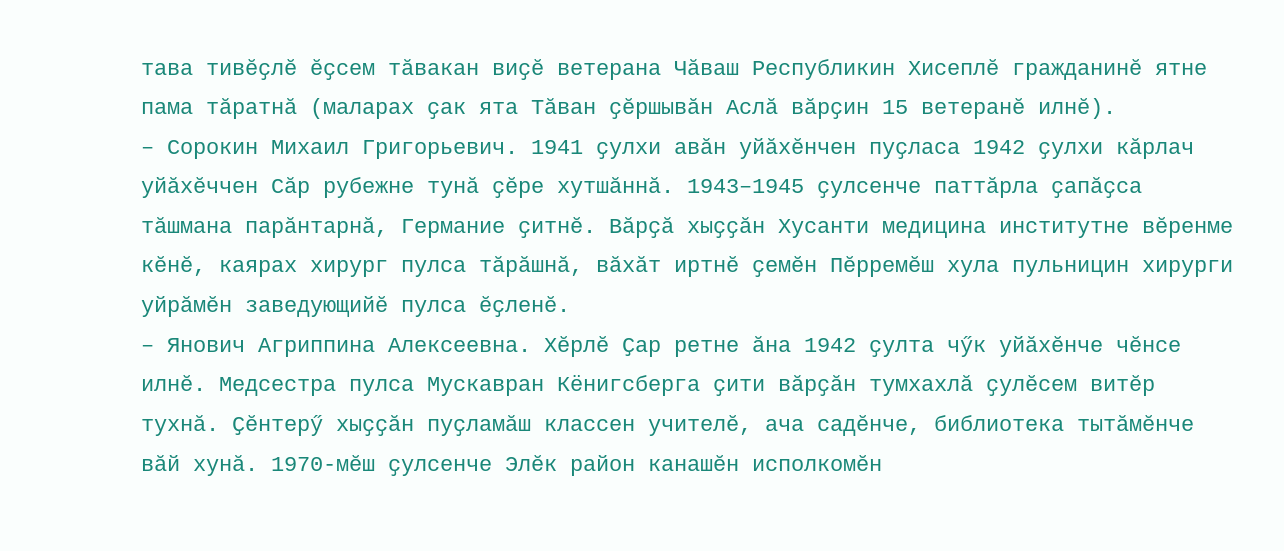тава тивӗҫлӗ ӗҫсем тӑвакан виҫӗ ветерана Чӑваш Республикин Хисеплӗ гражданинӗ ятне пама тӑратнӑ (маларах ҫак ята Тӑван ҫӗршывӑн Аслӑ вӑрҫин 15 ветеранӗ илнӗ).
– Сорокин Михаил Григорьевич. 1941 ҫулхи авӑн уйӑхӗнчен пуҫласа 1942 ҫулхи кӑрлач уйӑхӗччен Сӑр рубежне тунӑ ҫӗре хутшӑннӑ. 1943–1945 ҫулсенче паттӑрла ҫапӑҫса тӑшмана парӑнтарнӑ, Германие ҫитнӗ. Вӑрҫӑ хыҫҫӑн Хусанти медицина институтне вӗренме кӗнӗ, каярах хирург пулса тӑрӑшнӑ, вӑхӑт иртнӗ ҫемӗн Пӗрремӗш хула пульницин хирурги уйрӑмӗн заведующийӗ пулса ӗҫленӗ.
– Янович Агриппина Алексеевна. Хӗрлӗ Ҫар ретне ӑна 1942 ҫулта чӳк уйӑхӗнче чӗнсе илнӗ. Медсестра пулса Мускавран Кёнигсберга ҫити вӑрҫӑн тумхахлӑ ҫулӗсем витӗр тухнӑ. Ҫӗнтерӳ хыҫҫӑн пуҫламӑш классен учителӗ, ача садӗнче, библиотека тытӑмӗнче вӑй хунӑ. 1970-мӗш ҫулсенче Элӗк район канашӗн исполкомӗн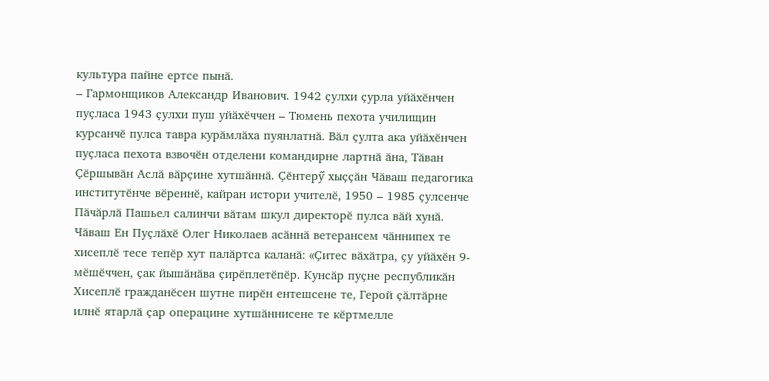культура пайне ертсе пынӑ.
– Гармонщиков Александр Иванович. 1942 ҫулхи ҫурла уйӑхӗнчен пуҫласа 1943 ҫулхи пуш уйӑхӗччен – Тюмень пехота училищин курсанчӗ пулса тавра курӑмлӑха пуянлатнӑ. Вӑл ҫулта ака уйӑхӗнчен пуҫласа пехота взвочӗн отделени командирне лартнӑ ӑна, Тӑван Ҫӗршывӑн Аслӑ вӑрҫине хутшӑннӑ. Ҫӗнтерӳ хыҫҫӑн Чӑваш педагогика институтӗнче вӗреннӗ, кайран истори учителӗ, 1950 – 1985 ҫулсенче Пӑчӑрлӑ Пашьел салинчи вӑтам шкул директорӗ пулса вӑй хунӑ.
Чӑваш Ен Пуҫлӑхӗ Олег Николаев асӑннӑ ветерансем чӑннипех те хисеплӗ тесе тепӗр хут палӑртса каланӑ: «Ҫитес вӑхӑтра, ҫу уйӑхӗн 9-мӗшӗччен, ҫак йышӑнӑва ҫирӗплетӗпӗр. Кунсӑр пуҫне республикӑн Хисеплӗ гражданӗсен шутне пирӗн ентешсене те, Герой ҫӑлтӑрне илнӗ ятарлӑ ҫар операцине хутшӑннисене те кӗртмелле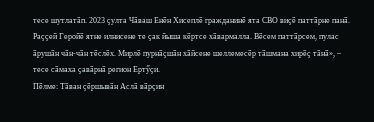тесе шутлатӑп. 2023 ҫулта Чӑваш Енӗн Хисеплӗ гражданинӗ ята СВО виҫӗ паттӑрне панӑ. Раҫҫей Геройӗ ятне илнисене те ҫак йыша кӗртсе хӑвармалла. Вӗсем паттӑрсем, пулас ӑрушӑн чӑн-чӑн тӗслӗх. Мирлӗ пурнӑҫшӑн хӑйсене шеллемесӗр тӑшмана хирӗҫ тӑнӑ», – тесе сӑмаха ҫавӑрнӑ регион Ертӳҫи.
Пӗлме: Тӑван ҫӗршывӑн Аслӑ вӑрҫин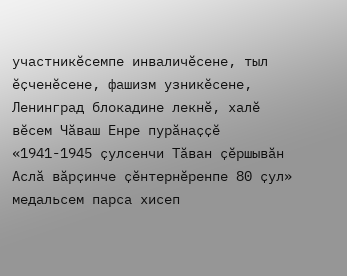участникӗсемпе инваличӗсене, тыл ӗҫченӗсене, фашизм узникӗсене, Ленинград блокадине лекнӗ, халӗ вӗсем Чӑваш Енре пурӑнаҫҫӗ «1941-1945 ҫулсенчи Тӑван ҫӗршывӑн Аслӑ вӑрҫинче ҫӗнтернӗренпе 80 ҫул» медальсем парса хисеп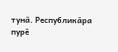тунӑ. Республикӑра пурӗ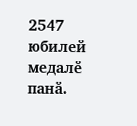2547 юбилей медалӗ панӑ.